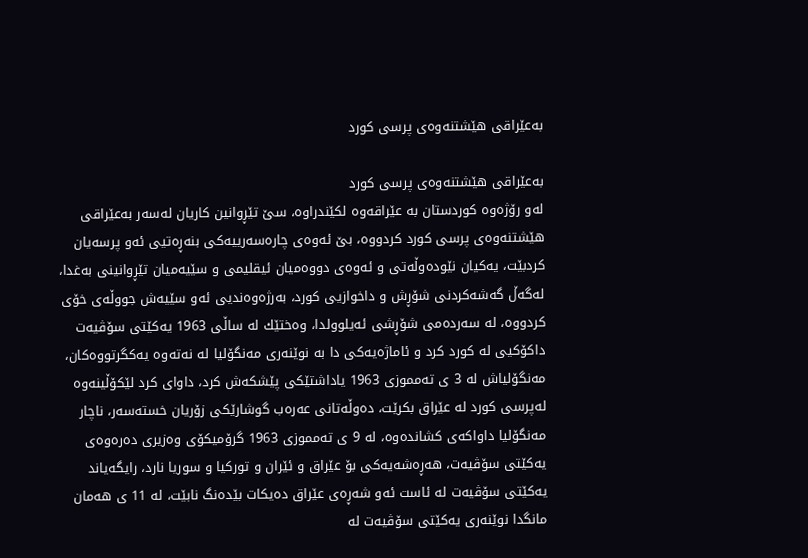بەعێراقی هێشتنەوەی پرسی كورد

بەعێراقی هێشتنەوەی پرسی كورد
لەو رۆژەوە كوردستان بە عێراقەوە لكێندراوە، سێ تێڕوانین كاریان لەسەر بەعێراقی هێشتنەوەی پرسی كورد كردووە، بێ ئەوەی چارەسەرییەكی بنەڕەتیی ئەو پرسەیان كردبێت، یەكیان نێودەوڵەتی و ئەوەی دووەمیان ئیقلیمی و سێیەمیان تێڕوانینی بەغدا، لەگەڵ گەشەكردنی شۆڕش و داخوازیی كورد، بەرژەوەندیی ئەو سێیەش جووڵەی خۆی كردووە، لە سەردەمی شۆڕشی ئەیلوولدا، وەختێك لە ساڵی 1963 یەكێتی سۆڤیەت داكۆكیی لە كورد كرد و ئاماژەیەكی دا بە نوێنەری مەنگۆلیا لە نەتەوە یەكگرتووەكان، مەنگۆلیاش لە 3 ی تەمموزی 1963 یاداشتێكی پێشكەش كرد، داوای كرد لێكۆڵینەوە لەپرسی كورد لە عێراق بكرێت، دەوڵەتانی عەرەب گوشارێكی زۆریان خستەسەر، ناچار مەنگۆلیا داواكەی كشاندەوە، لە 9 ی تەمموزی 1963 گرۆمیكۆی وەزیری دەرەوەی یەكێتی سۆڤیەت، هەڕەشەیەكی بۆ عێراق و ئێران و توركیا و سوریا نارد، رایگەیاند یەكێتی سۆڤیەت لە ئاست ئەو شەڕەی عێراق دەیكات بێدەنگ نابێت، لە 11 ی هەمان مانگدا نوێنەری یەكێتی سۆڤیەت لە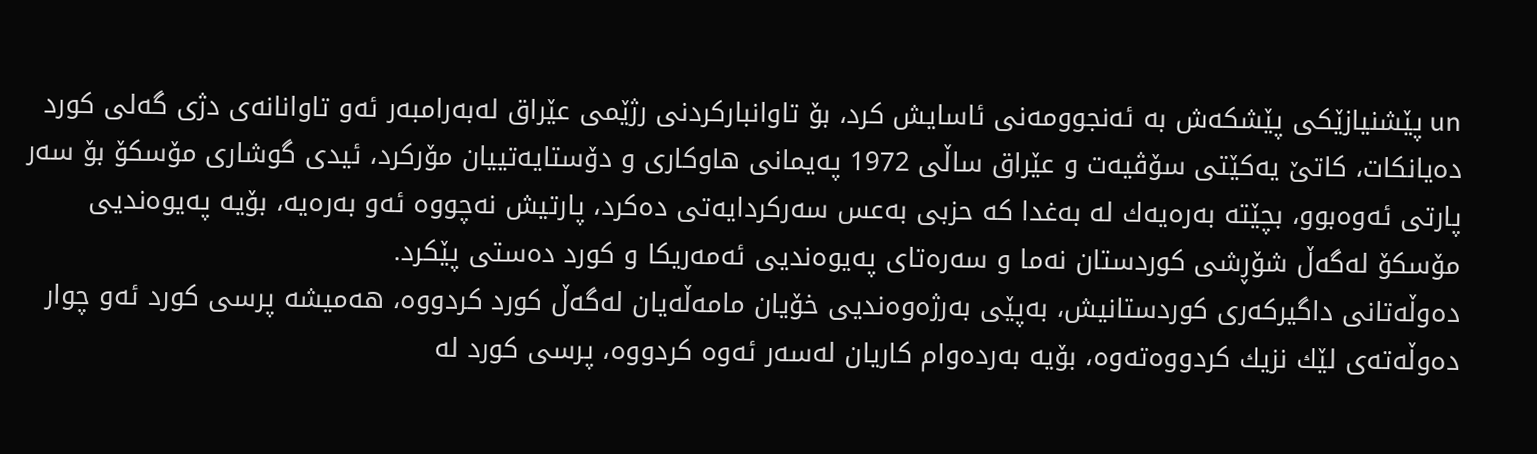un پێشنیازێكی پێشكەش بە ئەنجوومەنی ئاسایش كرد، بۆ تاوانباركردنی رژێمی عێراق لەبەرامبەر ئەو تاوانانەی دژی گەلی كورد دەیانكات، كاتێ یەكێتی سۆڤیەت و عێراق ساڵی 1972 پەیمانی هاوكاری و دۆستایەتییان مۆركرد، ئیدی گوشاری مۆسكۆ بۆ سەر پارتی ئەوەبوو، بچێتە بەرەیەك لە بەغدا كە حزبی بەعس سەركردایەتی دەكرد، پارتیش نەچووە ئەو بەرەیە، بۆیە پەیوەندیی مۆسكۆ لەگەڵ شۆڕشی كوردستان نەما و سەرەتای پەیوەندیی ئەمەریكا و كورد دەستی پێكرد.
دەوڵەتانی داگیركەری كوردستانیش، بەپێی بەرژەوەندیی خۆیان مامەڵەیان لەگەڵ كورد كردووە، هەمیشە پرسی كورد ئەو چوار دەوڵەتەی لێك نزیك كردووەتەوە، بۆیە بەردەوام كاریان لەسەر ئەوە كردووە، پرسی كورد لە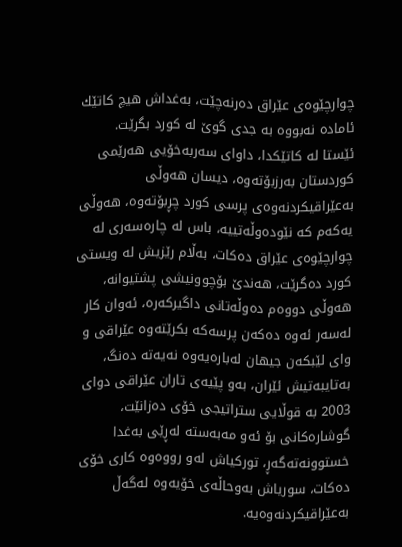چوارچێوەی عێراق دەرنەچێت، بەغداش هیچ كاتێك ئامادە نەبووە بە جدی گوێ لە كورد بگرێت.
ئێستا لە كاتێكدا، داوای سەربەخۆیی هەرێمی كوردستان بەرزبۆتەوە، دیسان هەوڵی بەعێراقیكردنەوەی پرسی كورد چڕبۆتەوە، هەوڵی یەكەم كە نێودەوڵەتییە، باس لە چارەسەری لە چوارچێوەی عێراق دەكات، بەڵام رێزیش لە ویستی كورد دەگرێت، هەندێ بۆچوونیشی پشتیوانە، هەوڵی دووەم دەوڵەتانی داگیركەرە، ئەوان كار لەسەر ئەوە دەكەن پرسەكە بكرێتەوە عێراقی و وای لێبكەن جیهان لەبارەیەوە نەیەتە دەنگ، بەتایبەتیش ئێران، بەو پێیەی تاران عێراقی دوای 2003 بە قوڵایی ستراتیجی خۆی دەزانێت، گوشارەكانی بۆ ئەو مەبەستە لەڕێی بەغدا خستوونەتەگەڕ، توركیاش لەو رووەوە كاری خۆی دەكات، سوریاش بەوحاڵەی خۆیەوە لەگەڵ بەعێراقیكردنەوەیە.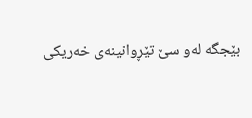بێجگە لەو سێ تێڕوانینەی خەریكی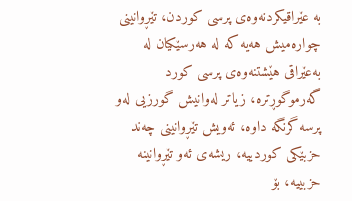بە عێراقیكردنەوەی پرسی كوردن، تێڕوانینی چوارەمیش هەیە كە لە هەرسێكیان لە بەعێراقی هێشتنەوەی پرسی كورد گەرموگوڕترە، زیاتر لەوانیش گورزیی لەو پرسە گرنگە داوە، ئەویش تێڕوانینی چەند حزبێكی كوردییە، ریشەی ئەو تێڕوانینە حزبییە، بۆ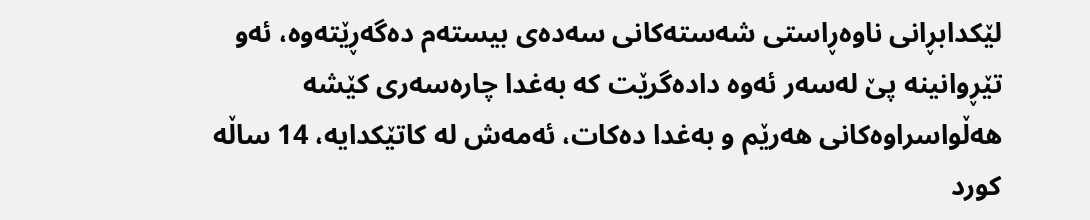لێكدابڕانی ناوەڕاستی شەستەكانی سەدەی بیستەم دەگەڕێتەوە، ئەو تێڕوانینە پێ لەسەر ئەوە دادەگرێت كە بەغدا چارەسەری كێشە هەڵواسراوەكانی هەرێم و بەغدا دەكات، ئەمەش لە كاتێكدایە، 14 ساڵە كورد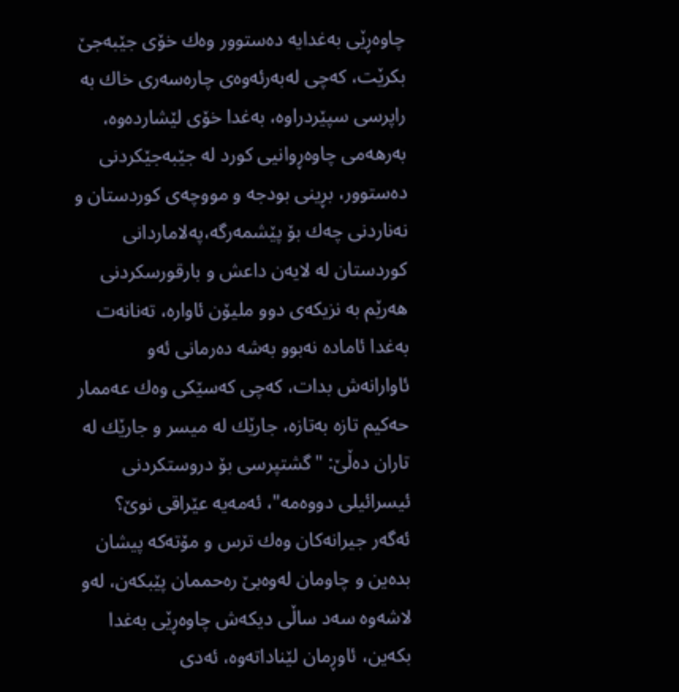چاوەڕێی بەغدایە دەستوور وەك خۆی جێبەجێ بكرێت، كەچی لەبەرئەوەی چارەسەری خاك بە راپرسی سپێردراوە، بەغدا خۆی لێشاردەوە، بەرهەمی چاوەڕوانیی كورد لە جێبەجێكردنی دەستوور، بڕینی بودجە و مووچەی كوردستان و نەناردنی چەك بۆ پێشمەرگە،پەلاماردانی كوردستان لە لایەن داعش و بارقورسكردنی هەرێم بە نزیكەی دوو ملیۆن ئاوارە، تەنانەت بەغدا ئامادە نەبوو بەشە دەرمانی ئەو ئاوارانەش بدات، كەچی كەسێكی وەك عەممار حەكیم تازە بەتازە، جارێك لە میسر و جارێك لە تاران دەڵێ: "گشتپرسی بۆ دروستكردنی ئیسرائیلی دووەمە"، ئەمەیە عێراقی نوێ؟ ئەگەر جیرانەكان وەك ترس و مۆتەكە پیشان بدەین و چاومان لەوەبێ رەحممان پێبكەن، لەو لاشەوە سەد ساڵی دیكەش چاوەڕێی بەغدا بكەین، ئاوڕمان لێناداتەوە، ئەدی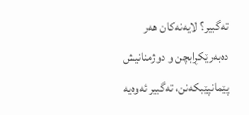تەگبیر؟ لایەنەكان هەر دەبەرێكڕابچن و دوژمنانیش پێمانپێبكەنن، تەگبیر ئەوەیە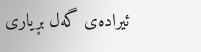ئیرادەی گەل بڕیاری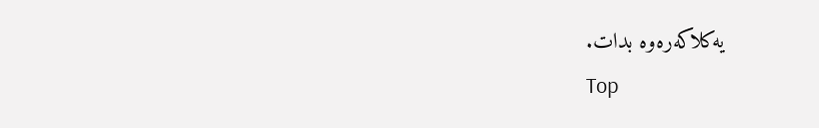یەكلاكەرەوە بدات.
Top